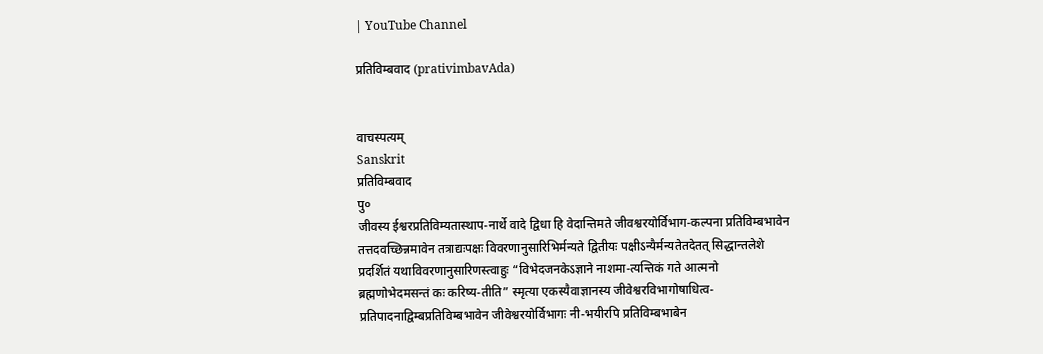| YouTube Channel

प्रतिविम्बवाद (prativimbavAda)


वाचस्पत्यम्
Sanskrit
प्रतिविम्बवाद
पु०
जीवस्य ईश्वरप्रतिविम्यतास्थाप-नार्थे वादे द्विधा हि वेदान्तिमते जीवश्वरयोर्विभाग-कल्पना प्रतिविम्बभावेन तत्तदवच्छिन्नमावेन तत्राद्यःपक्षः विवरणानुसारिभिर्मन्यते द्वितीयः पक्षीऽन्यैर्मन्यतेतदेतत् सिद्धान्तलेशे प्रदर्शितं यथाविवरणानुसारिणस्त्वाहुः “विभेदजनकेऽज्ञाने नाशमा-त्यन्तिकं गते आत्मनो ब्रह्मणोभेदमसन्तं कः करिष्य-तीति” स्मृत्या एकस्यैवाज्ञानस्य जीवेश्वरविभागोषाधित्व-प्रतिपादनाद्विम्बप्रतिविम्बभावेन जीवेश्वरयोर्विभागः नी-भयीरपि प्रतिविम्बभाबेन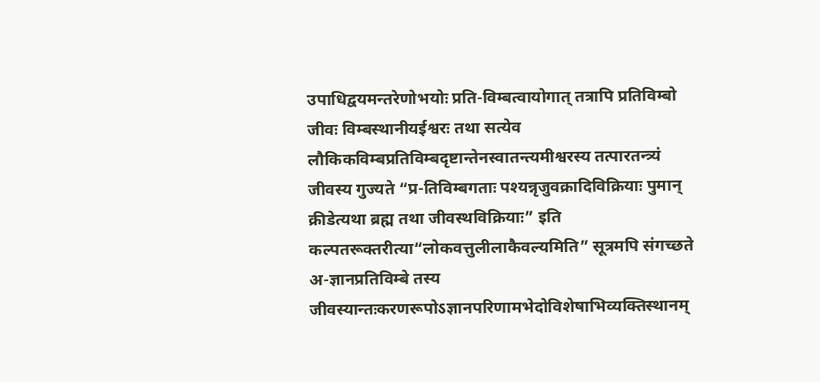उपाधिद्वयमन्तरेणोभयोः प्रति-विम्बत्वायोगात् तत्रापि प्रतिविम्बो जीवः विम्बस्थानीयईश्वरः तथा सत्येव लौकिकविम्बप्रतिविम्बदृष्टान्तेनस्वातन्त्यमीश्वरस्य तत्पारतन्त्र्यं जीवस्य गुज्यते “प्र-तिविम्बगताः पश्यन्नृजुवक्रादिविक्रियाः पुमान् क्रीडेत्यथा ब्रह्म तथा जीवस्थविक्रियाः” इति कल्पतरूक्तरीत्या“लोकवत्तुलीलाकैवल्यमिति” सूत्रमपि संगच्छते अ-ज्ञानप्रतिविम्बे तस्य जीवस्यान्तःकरणरूपोऽज्ञानपरिणामभेदोविशेषाभिव्यक्तिस्थानम्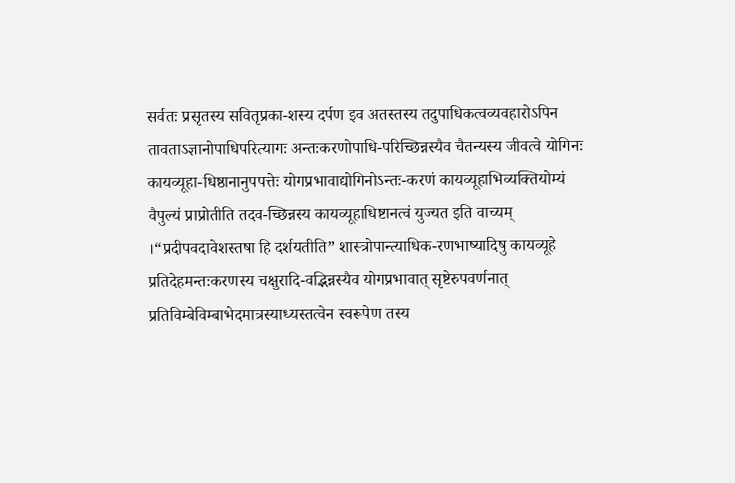सर्वतः प्रसृतस्य सवितृप्रका-शस्य दर्पण इव अतस्तस्य तदुपाधिकत्वव्यवहारोऽपिन तावताऽज्ञानोपाधिपरित्यागः अन्तःकरणोपाधि-परिच्छिन्नस्यैव चैतन्यस्य जीवत्वे योगिनः कायव्यूहा-धिष्ठानानुपपत्तेः योगप्रभावाद्योगिनोऽन्तः-करणं कायव्यूहाभिव्यक्तियोम्यं वैपुल्यं प्राप्रोतीति तदव-च्छिन्नस्य कायव्यूहाधिष्टानत्वं युज्यत इति वाच्यम् ।“प्रदीपवदावेशस्तषा हि दर्शयतीति” शास्त्रोपान्त्याधिक-रणभाष्यादिषु कायव्यूहे प्रतिदेहमन्तःकरणस्य चक्षुरादि-वद्भिन्नस्यैव योगप्रभावात् सृष्टेरुपवर्णनात् प्रतिविम्बेविम्बाभेदमात्रस्याध्यस्तत्वेन स्वरूपेण तस्य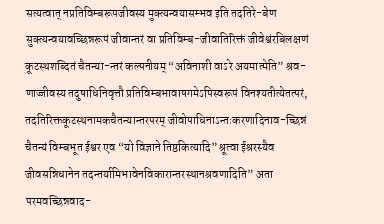सत्यत्वात् नप्रतिविम्बरूपजीवस्य मुक्त्यन्वयासम्भव इति तदतिरे-बेण सुक्त्यन्वयावच्छिन्नरूपं जीवान्तरं वा प्रतिविम्ब-जीवातिरिक्तं जीवेश्वंरबिलक्षणं कूटस्थशब्दितं चैतन्या-न्तरं कल्पनीयम् “अविनाशी वाऽरे अयमात्मेति” श्रव-णाज्जीवस्य तदुषाधिनिवृत्तौ प्रतिविम्बभावाषगमेऽपिस्वरूपं विनश्यतीत्येतत्परं, तदतिरिक्तकूटस्थनामकचैतन्यान्तरपरम् जीवोपाधिनाऽन्तःकरणादिनाव-च्छिन्नं चैतन्यं विम्बभूत ईश्वर एव “यो विज्ञाने तिष्ठकित्यादि” श्रूत्वा ईश्ररस्यैव जीवसन्निधानेन तदन्तर्यामिभावेनविकारान्तरस्थानश्रवणादिति” अता परमवच्छिन्नवाद-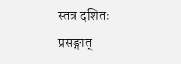स्तत्र दशितः प्रसङ्गात्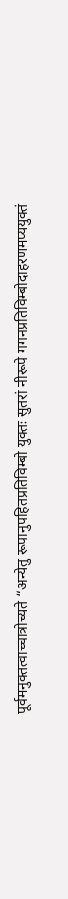पूर्वमनुक्तत्वाच्चात्रोच्यते “अन्येतु रूपानुपहितप्रतिविम्बो युक्तः सुतरां नीरूपे गगनप्रतिविम्बोदाहरणमप्ययुक्तं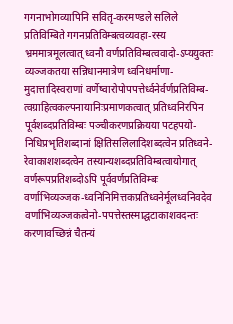गगनाभोगव्यापिनि सवितृ-करमण्डले सलिले प्रतिविम्बिते गगनप्रतिविम्बत्वव्यवहा-रस्य भ्रममात्रमूलत्वात् ध्वनौ वर्णप्रतिविम्बत्ववादो-ऽप्ययुक्तः व्यञ्जकतया सन्निधानमात्रेण ध्वनिधर्माणा-मुदात्तादिस्वराणां वर्णेष्वारोपोपपत्तेर्ध्वनेर्वर्णप्रतिविम्ब-त्वग्राहित्वकल्पनायानिःप्रमाणकत्वात् प्रतिध्वनिरपिन पूर्वशब्दप्रतिविम्बः पञ्चीकरणप्रक्रियया पटहपयो-निधिप्रभृतिशब्दानां क्षितिसलिलादिशब्दत्वेन प्रतिध्वने-रेवाकाशशब्दत्वेन तस्यान्यशब्दप्रतिविम्बत्वायोगात् वर्णरूपप्रतिशब्दोऽपि पूर्ववर्णप्रतिविम्बः वर्णाभिव्यञ्जक-ध्वनिनिमित्तकप्रतिध्वनेर्मूलध्वनिवदेव वर्णाभिव्यञ्जकत्वेनो-पपत्तेस्तस्माद्घटाकाशवदन्तः करणावच्छिन्नं चैतन्यं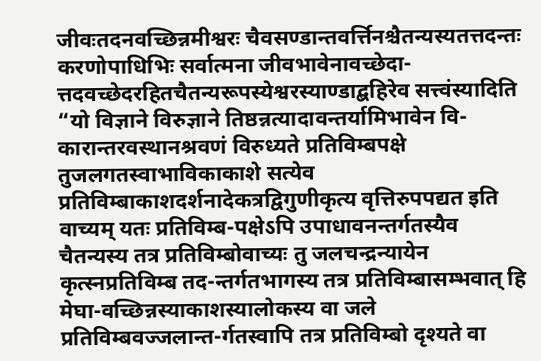जीवःतदनवच्छिन्नमीश्वरः चैवसण्डान्तवर्त्तिनश्चैतन्यस्यतत्तदन्तः करणोपाधिभिः सर्वात्मना जीवभावेनावच्छेदा-त्तदवच्छेदरहितचैतन्यरूपस्येश्वरस्याण्डाद्बहिरेव सत्त्वंस्यादिति “यो विज्ञाने विरुज्ञाने तिष्ठन्नत्यादावन्तर्यामिभावेन वि-कारान्तरवस्थानश्रवणं विरुध्यते प्रतिविम्बपक्षे तुजलगतस्वाभाविकाकाशे सत्येव प्रतिविम्बाकाशदर्शनादेकत्रद्विगुणीकृत्य वृत्तिरुपपद्यत इति वाच्यम् यतः प्रतिविम्ब-पक्षेऽपि उपाधावनन्तर्गतस्यैव चैतन्यस्य तत्र प्रतिविम्बोवाच्यः तु जलचन्द्रन्यायेन कृत्स्नप्रतिविम्ब तद-न्तर्गतभागस्य तत्र प्रतिविम्बासम्भवात् हि मेघा-वच्छिन्नस्याकाशस्यालोकस्य वा जले प्रतिविम्बवज्जलान्त-र्गतस्वापि तत्र प्रतिविम्बो दृश्यते वा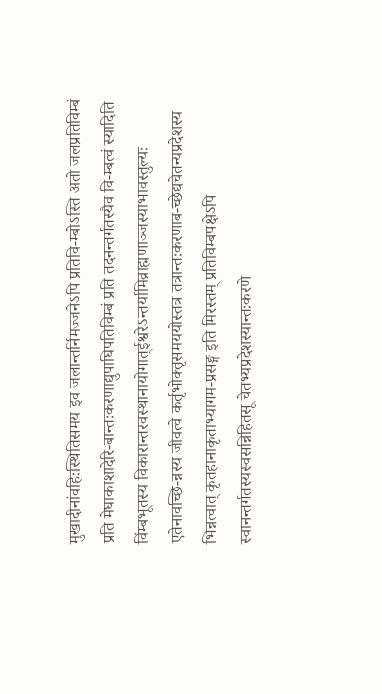मुखादीनांवहिःस्थितिसमय इव जलान्तर्निमज्जनेऽपि प्रतिवि-म्बोऽस्ति अतो जलप्रतिविम्बं प्रति मेघाकाशादेरि-बान्तःकरणाद्युपाघिपतिविम्बं प्रति तदनन्तर्गतस्यैव वि-म्बत्वं स्यादिति विंम्बभूतस्य विकारान्तरवस्थानायोगात्ईश्वरेऽन्तर्यामिव्राह्मणाञ्जस्याभावस्तुल्यः एतेनावच्छि-न्नस्य जीवत्वे कर्तृभोक्तृसमययोस्तत्र तत्रान्तःकरणाब-च्छेद्यचेतन्यप्रदेशस्य भिन्नत्वात् कृतहानाकृताभ्यागम-प्रसङ्ग इति मिरस्तम् प्रतिविम्बपक्षेऽपि स्वानन्तर्गतस्यस्वसन्निहितसू चेतभ्यप्रदेशस्यान्तःकरणे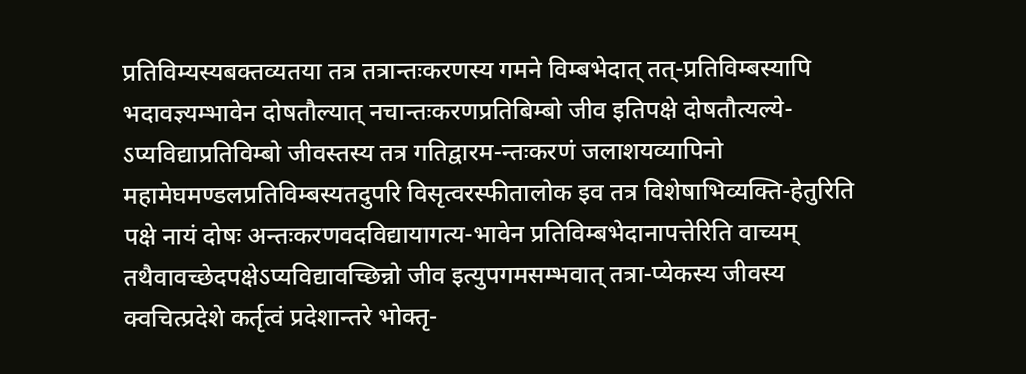प्रतिविम्यस्यबक्तव्यतया तत्र तत्रान्तःकरणस्य गमने विम्बभेदात् तत्-प्रतिविम्बस्यापि भदावज्ञ्यम्भावेन दोषतौल्यात् नचान्तःकरणप्रतिबिम्बो जीव इतिपक्षे दोषतौत्यल्ये-ऽप्यविद्याप्रतिविम्बो जीवस्तस्य तत्र गतिद्वारम-न्तःकरणं जलाशयव्यापिनो महामेघमण्डलप्रतिविम्बस्यतदुपरि विसृत्वरस्फीतालोक इव तत्र विशेषाभिव्यक्ति-हेतुरिति पक्षे नायं दोषः अन्तःकरणवदविद्यायागत्य-भावेन प्रतिविम्बभेदानापत्तेरिति वाच्यम् तथैवावच्छेदपक्षेऽप्यविद्यावच्छिन्नो जीव इत्युपगमसम्भवात् तत्रा-प्येकस्य जीवस्य क्वचित्प्रदेशे कर्तृत्वं प्रदेशान्तरे भोक्तृ-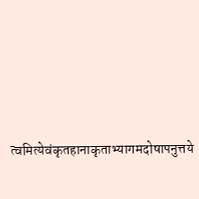त्वमित्येवंकृतहानाकृताभ्यागमदोषापनुत्तये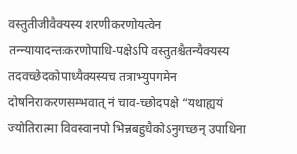वस्तुतीजीवैक्यस्य शरणीकरणोयत्वेन तन्न्यायादन्तःकरणोपाधि-पक्षेऽपि वस्तुतश्चैतन्यैक्यस्य तदवच्छेदकोपाध्यैक्यस्यच तत्राभ्युपगमेन दोषनिराकरणसम्भवात् नं चाव-च्छोदपक्षे “यथाह्ययं ज्योतिरात्मा विवस्वानपो भिन्नबहुधैकोऽनुगच्छन् उपाधिना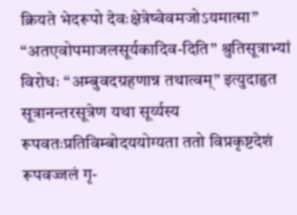क्रियते भेदरूपो देवःक्षेत्रेष्वेवमजोऽयमात्मा” “अतएवोपमाजलसूर्यकादिव-दिति” श्रुतिसूत्राभ्यां विरोधः “अम्बुवदग्रहणान्न तथात्वम्” इत्युदाहृत सूत्रानन्तरसूत्रेण यथा सूर्य्यस्य रूपवतःप्रतिविम्बोदययोग्यता ततो विप्रकृष्टदेशं रूपवज्जलं गृ-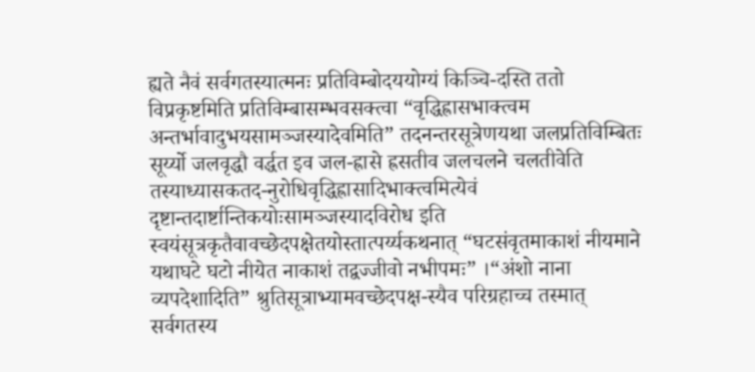ह्यते नैवं सर्वगतस्यात्मनः प्रतिविम्बोदययोग्यं किञ्चि-दस्ति ततो विप्रकृष्टमिति प्रतिविम्बासम्भवसक्त्वा “वृद्धिह्रासभाक्त्वम अन्तर्भावादुभयसामञ्जस्यादेवमिति” तदनन्तरसूत्रेणयथा जलप्रतिविम्बितः सूर्य्यो जलवृद्धौ वर्द्धत इव जल-ह्रासे ह्रसतीव जलचलने चलतीवेति तस्याध्यासकतद-नुरोधिवृद्धिह्रासादिभाक्त्वमित्येवं दृष्टान्तदार्ष्टान्तिकयोःसामञ्जस्यादविरोध इति स्वयंसूत्रकृतैवावच्छेदपक्षेतयोस्तात्पर्य्यकथनात् “घटसंवृतमाकाशं नीयमाने यथाघटे घटो नीयेत नाकाशं तद्वज्जीवो नभीपमः” ।“अंशो नाना व्यपदेशादिति” श्रुतिसूत्राभ्यामवच्छेदपक्ष-स्यैव परिग्रहाच्च तस्मात् सर्वगतस्य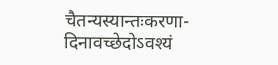चैतन्यस्यान्तःकरणा-दिनावच्छेदोऽवश्यं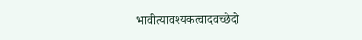भावीत्यावश्यकत्वादवच्छेदो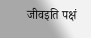जीवइति पक्षं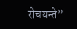रोचयन्ते”